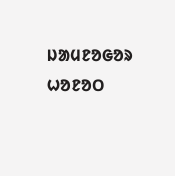ᱡᱟᱢᱱᱚᱜᱚᱨ ᱦᱚᱱᱚᱛ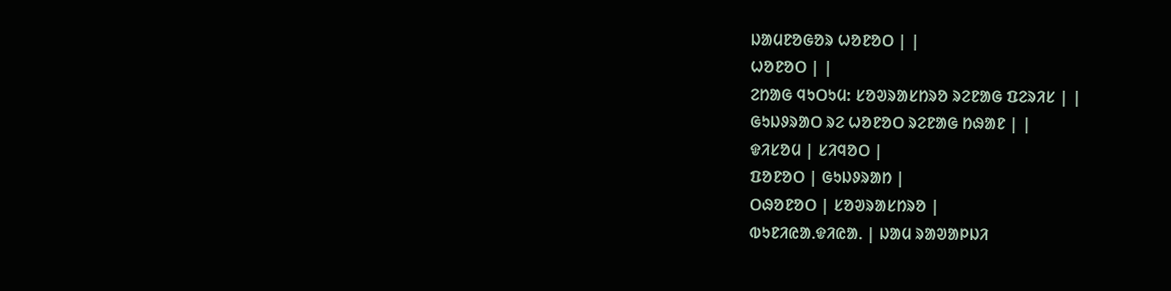ᱡᱟᱢᱱᱚᱜᱚᱨ ᱦᱚᱱᱚᱛ | |
ᱦᱚᱱᱚᱛ | |
ᱮᱴᱟᱜ ᱧᱩᱛᱩᱢ: ᱥᱚᱣᱨᱟᱥᱴᱨᱚ ᱨᱮᱱᱟᱜ ᱯᱮᱨᱤᱥ | |
ᱜᱩᱡᱽᱨᱟᱛ ᱨᱮ ᱦᱚᱱᱚᱛ ᱨᱮᱱᱟᱜ ᱴᱷᱟᱱ | |
ᱫᱤᱥᱚᱢ | ᱥᱤᱧᱚᱛ |
ᱯᱚᱱᱚᱛ | ᱜᱩᱡᱽᱨᱟᱴ |
ᱛᱷᱚᱱᱚᱛ | ᱥᱚᱣᱨᱟᱥᱴᱨᱚ |
ᱵᱩᱱᱤᱭᱟᱹᱫᱤᱭᱟᱹ | ᱡᱟᱢ ᱨᱟᱣᱟᱞᱡᱤ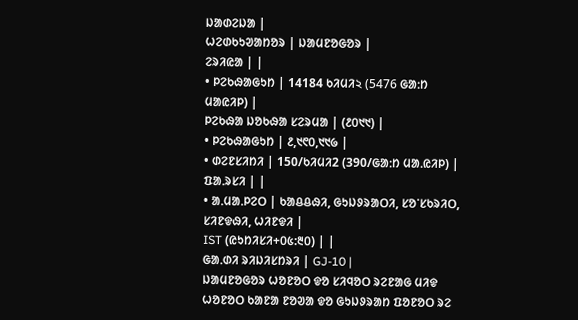ᱡᱟᱰᱮᱡᱟ |
ᱦᱮᱰᱠᱩᱣᱟᱴᱚᱨ | ᱡᱟᱢᱱᱚᱜᱚᱨ |
ᱮᱨᱤᱭᱟ | |
• ᱞᱮᱠᱷᱟᱜᱩᱴ | 14184 ᱠᱤᱢᱤ২ (5476 ᱜᱟᱺᱴ ᱢᱟᱭᱤᱞ) |
ᱞᱮᱠᱷᱟ ᱡᱚᱠᱷᱟ ᱥᱮᱨᱢᱟ | (᱒᱐᱑᱑) |
• ᱞᱮᱠᱷᱟᱜᱩᱴ | ᱒,᱑᱖᱐,᱑᱑᱙ |
• ᱰᱮᱱᱥᱤᱴᱤ | 150/ᱠᱤᱢᱤ2 (390/ᱜᱟᱺᱴ ᱢᱟᱹᱭᱤᱞ) |
ᱯᱟᱹᱨᱥᱤ | |
• ᱟᱹᱢᱟᱹᱞᱮᱛ | ᱠᱟᱪᱪᱷᱤ, ᱜᱩᱡᱽᱨᱟᱛᱤ, ᱥᱚᱸᱥᱠᱨᱤᱛ, ᱥᱤᱱᱫᱷᱤ, ᱦᱤᱱᱫᱤ |
IST (ᱭᱩᱴᱤᱥᱤ+᱐᱕:᱓᱐) | |
ᱜᱟᱹᱰᱤ ᱨᱤᱡᱤᱥᱴᱨᱤ | GJ-10 |
ᱡᱟᱢᱱᱚᱜᱚᱨ ᱦᱚᱱᱚᱛ ᱫᱚ ᱥᱤᱧᱚᱛ ᱨᱮᱱᱟᱜ ᱢᱤᱫ ᱦᱚᱱᱚᱛ ᱠᱟᱱᱟ ᱱᱚᱣᱟ ᱫᱚ ᱜᱩᱡᱽᱨᱟᱴ ᱯᱚᱱᱚᱛ ᱨᱮ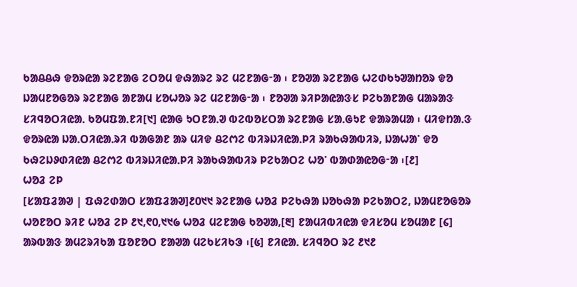ᱠᱟᱪᱪᱷ ᱫᱚᱨᱭᱟ ᱨᱮᱱᱟᱜ ᱮᱛᱚᱢ ᱫᱷᱟᱨᱮ ᱨᱮ ᱢᱮᱱᱟᱜᱼᱟ ᱾ ᱱᱚᱣᱟ ᱨᱮᱱᱟᱜ ᱦᱮᱰᱠᱩᱣᱟᱴᱚᱨ ᱫᱚ ᱡᱟᱢᱱᱚᱜᱚᱨ ᱨᱮᱱᱟᱜ ᱟᱱᱟᱢ ᱥᱚᱦᱚᱨ ᱨᱮ ᱢᱮᱱᱟᱜᱼᱟ ᱾ ᱱᱚᱣᱟ ᱨᱤᱞᱟᱭᱟᱝᱥ ᱞᱮᱠᱟᱱᱟᱜ ᱢᱟᱨᱟᱝ ᱥᱤᱧᱚᱛᱤᱭᱟᱹ ᱠᱚᱢᱯᱟᱹᱱᱤ[᱑] ᱭᱟᱜ ᱩᱛᱱᱟᱹᱣ ᱵᱮᱵᱚᱥᱛᱟ ᱨᱮᱱᱟᱜ ᱥᱟᱹᱜᱩᱱ ᱫᱟᱨᱟᱢᱟ ᱾ ᱢᱤᱫᱴᱟᱹᱝ ᱫᱚᱨᱭᱟ ᱡᱟᱹᱛᱤᱭᱟᱹᱨᱤ ᱵᱟᱜᱟᱱ ᱟᱨ ᱢᱤᱫ ᱪᱮᱬᱮ ᱵᱤᱨᱡᱤᱭᱟᱹᱞᱤ ᱨᱟᱠᱷᱟᱵᱤᱨ, ᱡᱟᱦᱟᱸ ᱫᱚ ᱠᱷᱮᱡᱽᱰᱤᱭᱟ ᱪᱮᱬᱮ ᱵᱤᱨᱡᱤᱭᱟᱹᱞᱤ ᱨᱟᱠᱷᱟᱵᱤᱨ ᱞᱮᱠᱟᱛᱮ ᱦᱚᱸ ᱵᱟᱰᱟᱭᱚᱜᱼᱟ ᱾[᱒]
ᱦᱚᱲ ᱮᱞ
[ᱥᱟᱯᱲᱟᱣ | ᱯᱷᱮᱰᱟᱛ ᱥᱟᱯᱲᱟᱣ]᱒᱐᱑᱑ ᱨᱮᱱᱟᱜ ᱦᱚᱲ ᱞᱮᱠᱷᱟ ᱡᱚᱠᱷᱟ ᱞᱮᱠᱟᱛᱮ, ᱡᱟᱢᱱᱚᱜᱚᱨ ᱦᱚᱱᱚᱛ ᱨᱤᱱ ᱦᱚᱲ ᱮᱞ ᱒᱑,᱖᱐,᱑᱑᱙ ᱦᱚᱲ ᱢᱮᱱᱟᱜ ᱠᱚᱣᱟ,[᱓] ᱱᱟᱢᱤᱵᱤᱭᱟ ᱫᱤᱥᱚᱢ ᱥᱚᱢᱟᱱ [᱔] ᱟᱨᱵᱟᱝ ᱟᱢᱮᱨᱤᱠᱟ ᱯᱚᱱᱚᱛ ᱱᱟᱣᱟ ᱢᱮᱠᱥᱤᱠᱳ ᱾[᱕] ᱱᱤᱭᱟᱹ ᱥᱤᱧᱚᱛ ᱨᱮ ᱒᱑᱒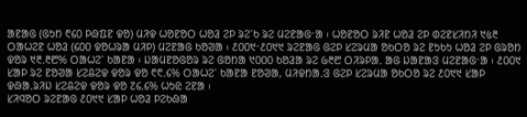ᱟᱱᱟᱜ (ᱜᱩᱴ ᱖᱔᱐ ᱞᱷᱯᱱ ᱫᱚ) ᱢᱤᱫ ᱦᱚᱱᱚᱛ ᱦᱚᱲ ᱮᱞ ᱨᱮᱸᱠ ᱨᱮ ᱢᱮᱱᱟᱜᱼᱟ ᱾ ᱦᱚᱱᱚᱛ ᱨᱤᱱ ᱦᱚᱲ ᱮᱞ ᱰᱮᱱᱥᱤᱴᱤ ᱑᱕᱓ ᱛᱟᱦᱮᱱ ᱦᱚᱲ (᱔᱐᱐ ᱫᱚᱦᱨᱟ ᱢᱤᱞ) ᱢᱮᱱᱟᱜ ᱠᱚᱣᱟ ᱾ ᱒᱐᱐᱑ᱼ᱒᱐᱑᱑ ᱨᱮᱱᱟᱜ ᱜᱮᱞ ᱥᱮᱨᱢᱟ ᱚᱠᱛᱚ ᱨᱮ ᱱᱩᱠᱩ ᱦᱚᱲ ᱮᱞ ᱜᱨᱚᱴ ᱫᱚᱨ ᱑᱓ᱹ᱓᱘% ᱛᱟᱦᱮᱸ ᱠᱟᱱᱟ ᱾ ᱡᱟᱢᱱᱚᱜᱚᱨ ᱨᱮ ᱜᱚᱴᱟ ᱑᱐᱐᱐ ᱠᱚᱲᱟ ᱨᱮ ᱙᱓᱘ ᱛᱤᱨᱞᱟᱹ ᱟᱜ ᱡᱟᱱᱟᱝ ᱢᱮᱱᱟᱜᱼᱟ ᱾ ᱒᱐᱐᱑ ᱥᱟᱞ ᱨᱮ ᱱᱚᱣᱟ ᱥᱮᱪᱮᱫ ᱫᱚᱨ ᱫᱚ ᱖᱖ᱹ᱔% ᱛᱟᱦᱮᱸ ᱠᱟᱱᱟ ᱱᱚᱣᱟ, ᱢᱤᱫᱴᱟᱹᱝ ᱜᱮᱞ ᱥᱮᱨᱢᱟ ᱚᱠᱛᱚ ᱨᱮ ᱒᱐᱑᱑ ᱥᱟᱞ ᱫᱷᱟᱹᱨᱤᱡ ᱥᱮᱪᱮᱫ ᱫᱚᱨ ᱫᱚ ᱗᱔ᱹ᱔% ᱦᱩᱭ ᱮᱱᱟ ᱾
ᱥᱤᱧᱚᱛ ᱨᱮᱱᱟᱜ ᱒᱐᱑᱑ ᱥᱟᱞ ᱦᱚᱲ ᱞᱮᱠᱷᱟ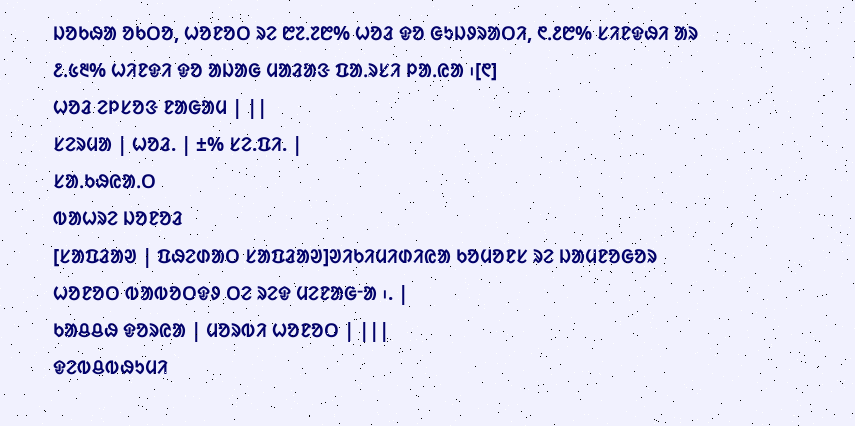ᱡᱚᱠᱷᱟ ᱚᱠᱛᱚ, ᱦᱚᱱᱚᱛ ᱨᱮ ᱘᱗ᱹ᱗᱘% ᱦᱚᱲ ᱫᱚ ᱜᱩᱡᱽᱨᱟᱛᱤ, ᱖ᱹ᱒᱘% ᱥᱤᱱᱫᱷᱤ ᱟᱨ ᱒ᱹ᱕᱓% ᱦᱤᱱᱫᱤ ᱫᱚ ᱟᱡᱟᱜ ᱢᱟᱲᱟᱝ ᱯᱟᱹᱨᱥᱤ ᱞᱟᱹᱭᱟ ᱾[᱖]
ᱦᱚᱲ ᱮᱞᱥᱚᱝ ᱱᱟᱜᱟᱢ | ||
ᱥᱮᱨᱢᱟ | ᱦᱚᱲ. | ±% ᱥᱮ.ᱯᱤ. |
ᱥᱟᱹᱠᱷᱭᱟᱹᱛ
ᱵᱟᱦᱨᱮ ᱡᱚᱱᱚᱲ
[ᱥᱟᱯᱲᱟᱣ | ᱯᱷᱮᱰᱟᱛ ᱥᱟᱯᱲᱟᱣ]ᱣᱤᱠᱤᱢᱤᱰᱤᱭᱟ ᱠᱚᱢᱚᱱᱥ ᱨᱮ ᱡᱟᱢᱱᱚᱜᱚᱨ ᱦᱚᱱᱚᱛ ᱵᱟᱵᱚᱛᱫᱽ ᱛᱮ ᱨᱮᱫ ᱢᱮᱱᱟᱜᱼᱟ ᱾. |
ᱠᱟᱪᱪᱷ ᱫᱚᱨᱭᱟ | ᱢᱚᱨᱵᱤ ᱦᱚᱱᱚᱛ | |||
ᱫᱮᱵᱪᱵᱷᱩᱢᱤ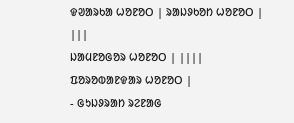ᱫᱣᱟᱨᱠᱟ ᱦᱚᱱᱚᱛ | ᱨᱟᱡᱽᱠᱚᱴ ᱦᱚᱱᱚᱛ | |||
ᱡᱟᱢᱱᱚᱜᱚᱨ ᱦᱚᱱᱚᱛ | ||||
ᱯᱚᱨᱚᱵᱟᱱᱫᱟᱨ ᱦᱚᱱᱚᱛ |
- ᱜᱩᱡᱽᱨᱟᱴ ᱨᱮᱱᱟᱜ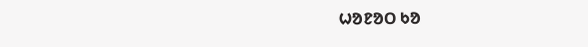ᱦᱚᱱᱚᱛ ᱠᱚ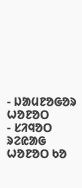- ᱡᱟᱢᱱᱚᱜᱚᱨ ᱦᱚᱱᱚᱛ
- ᱥᱤᱧᱚᱛ ᱨᱮᱭᱟᱜ ᱦᱚᱱᱚᱛ ᱠᱚ